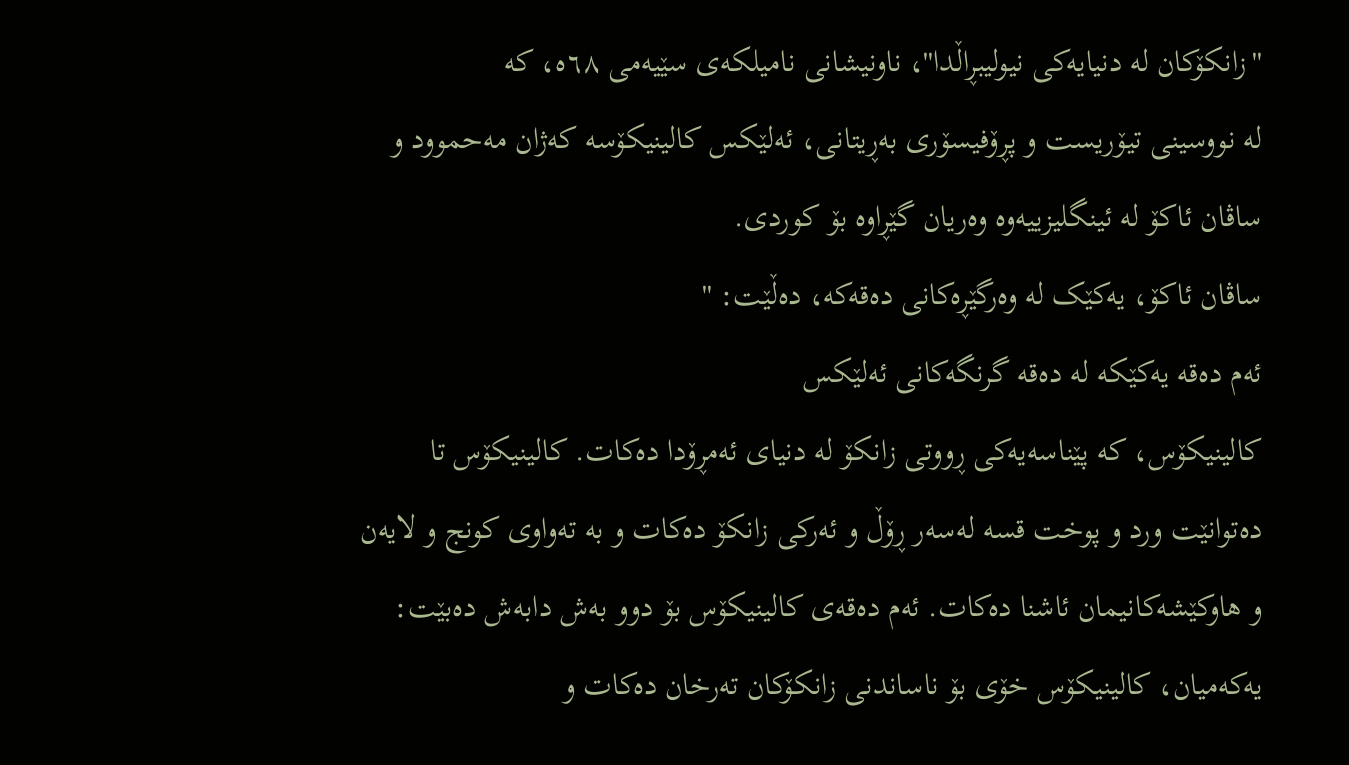''زانکۆکان لە دنیایەکی نیولیبڕاڵدا''، ناونیشانی نامیلکەی سێیەمی ٦٨ە، کە
لە نووسینی تیۆریست و پڕۆفیسۆری بەڕیتانی، ئەلێکس کالینیکۆسە کەژان مەحموود و
ساڤان ئاکۆ لە ئینگلیزییەوە وەریان گێڕاوە بۆ کوردی.
ساڤان ئاکۆ، یەکێک لە وەرگێڕەکانی دەقەکە، دەڵێت: ''
ئەم دەقە یەکێکە لە دەقە گرنگەکانی ئەلێکس
کالینیکۆس، کە پێناسەیەکی ڕووتی زانکۆ لە دنیای ئەمڕۆدا دەکات. کالینیکۆس تا
دەتوانێت ورد و پوخت قسە لەسەر ڕۆڵ و ئەرکی زانکۆ دەکات و بە تەواوی کونج و لایەن
و ھاوکێشەکانیمان ئاشنا دەکات. ئەم دەقەی کالینیکۆس بۆ دوو بەش دابەش دەبێت:
یەکەمیان، کالینیکۆس خۆی بۆ ناساندنی زانکۆکان تەرخان دەکات و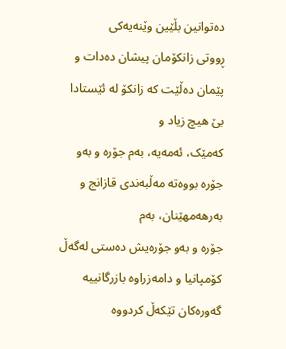دەتوانین بڵێین وێنەیەکی
ڕووتی زانکۆمان پیشان دەدات و پێمان دەڵێت کە زانکۆ لە ئێستادا بێ ھیچ زیاد و
کەمێک، ئەمەیە، بەم جۆرە و بەو جۆرە بووەتە مەڵبەندی قازانج و بەرھەمهێنان، بەم
جۆرە و بەو جۆرەیش دەستی لەگەڵ کۆمپانیا و دامەزراوە بازرگانییە گەورەکان تێکەڵ کردووە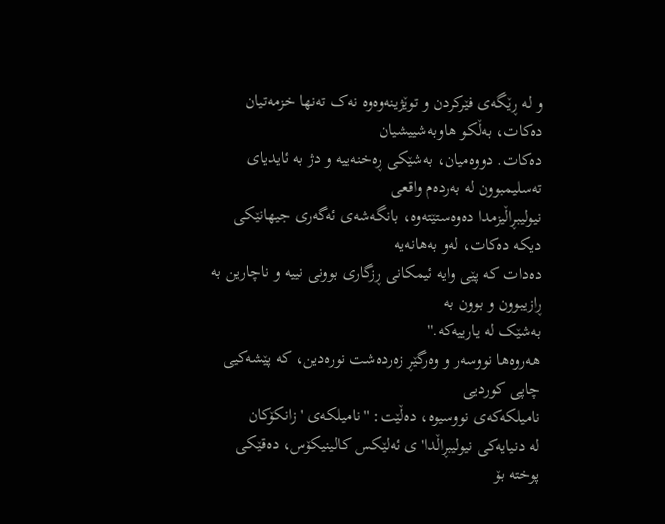و لە ڕێگەی فێرکردن و توێژینەوەوە نەک تەنها خزمەتیان دەکات، بەڵکو ھاوبەشییشیان
دەکات. دووەمیان، بەشێکی ڕەخنەییە و دژ بە ئایدیای تەسلیمبوون لە بەردەم واقعی
نیولیبڕاڵیزمدا دەوەستێتەوە، بانگەشەی ئەگەری جیهانێکی دیکە دەکات، لەو بەھانەیە
دەدات کە پێی وایە ئیمکانی ڕزگاری بوونی نییە و ناچارین بە ڕازیبوون و بوون بە
بەشێک لە یارییەکە.''
هەروەها نووسەر و وەرگێڕ زەردەشت نورەدین، کە پێشەکیی چاپی کوردیی
نامیلکەکەی نووسیوە، دەڵێت: ''نامیلکەی 'زانکۆکان
لە دنیایەکی نیولیبڕاڵدا'ی ئەلێکس کالینیکۆس، دەقێکی پوختە بۆ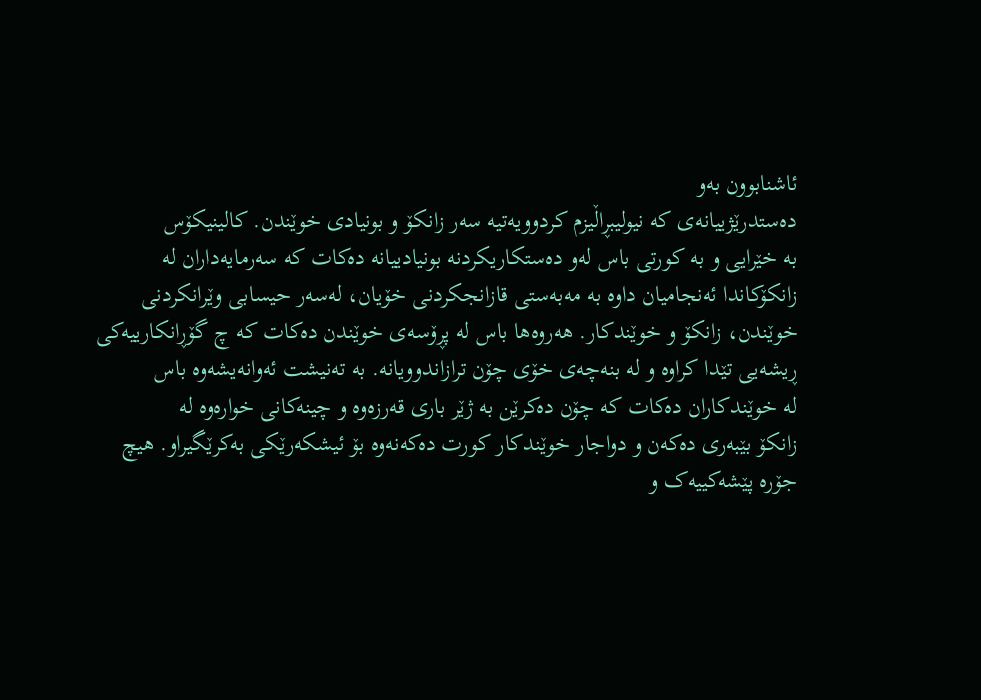ئاشنابوون بەو
دەستدرێژییانەی کە نیولیبڕاڵیزم کردوویەتیە سەر زانکۆ و بونیادی خوێندن. کالینیکۆس
بە خێرایی و بە کورتی باس لەو دەستکاریکردنە بونیادییانە دەکات کە سەرمایەداران لە
زانکۆکاندا ئەنجامیان داوە بە مەبەستی قازانجکردنی خۆیان، لەسەر حیسابی وێرانکردنی
خوێندن، زانکۆ و خوێندکار. هەروەها باس لە پڕۆسەی خوێندن دەکات کە چ گۆڕانکارییەکی
ڕیشەیی تێدا کراوە و لە بنەچەی خۆی چۆن ترازاندوویانە. بە تەنیشت ئەوانەیشەوە باس
لە خوێندکاران دەکات کە چۆن دەکرێن بە ژێر باری قەرزەوە و چینەکانی خوارەوە لە
زانکۆ بێبەری دەکەن و دواجار خوێندکار کورت دەکەنەوە بۆ ئیشکەرێکی بەکرێگیراو. هیچ
جۆرە پێشەکییەک و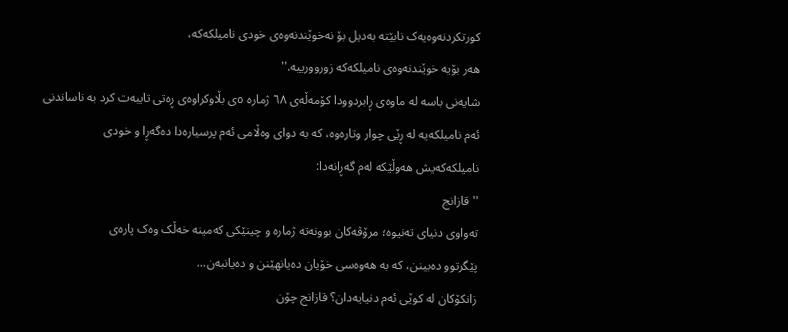کورتکردنەوەیەک نابێتە بەدیل بۆ نەخوێندنەوەی خودی نامیلکەکە،
هەر بۆیە خوێندنەوەی نامیلکەکە زوروورییە.''
شایەنی باسە لە ماوەی ڕابردوودا کۆمەڵەی ٦٨ ژمارە ٥ی بڵاوکراوەی ڕەتی تایبەت کرد بە ناساندنی ئەم نامیلکەیە لە ڕێی چوار وتارەوە، کە بە دوای وەڵامی ئەم پرسیارەدا دەگەڕا و خودی نامیلکەکەیش هەوڵێکە لەم گەڕانەدا:
''قازانج
تەواوی دنیای تەنیوە؛ مرۆڤەکان بوونەتە ژمارە و چینێکی کەمینە خەڵک وەک پارەی
پێگرتوو دەبینن، کە بە ھەوەسی خۆیان دەیانھێنن و دەیانبەن...
زانکۆکان لە کوێی ئەم دنیایەدان؟ قازانج چۆن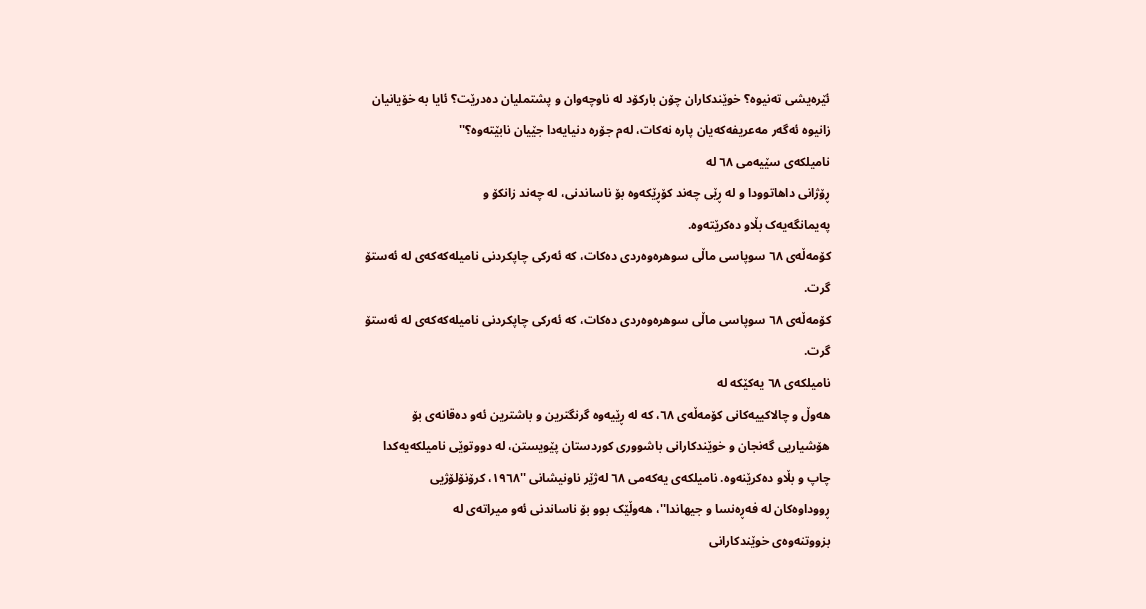ئێرەیشی تەنیوە؟ خوێندکاران چۆن بارکۆد لە ناوچەوان و پشتملیان دەدرێت؟ ئایا بە خۆیانیان
زانیوە ئەگەر مەعریفەکەیان پارە نەکات، لەم جۆرە دنیایەدا جێیان نابێتەوە؟''
نامیلکەی سێیەمی ٦٨ لە
ڕۆژانی داهاتوودا و لە ڕێی چەند کۆڕێکەوە بۆ ناساندنی، لە چەند زانکۆ و
پەیمانگەیەک بڵاو دەکرێتەوە.
کۆمەڵەی ٦٨ سوپاسی ماڵی سوهرەوەردی دەکات، کە ئەرکی چاپکردنی نامیلەکەکەی لە ئەستۆ گرت.
کۆمەڵەی ٦٨ سوپاسی ماڵی سوهرەوەردی دەکات، کە ئەرکی چاپکردنی نامیلەکەکەی لە ئەستۆ گرت.
نامیلکەی ٦٨ یەکێکە لە
هەوڵ و چالاکییەکانی کۆمەڵەی ٦٨، کە لە ڕێیەوە گرنگترین و باشترین ئەو دەقانەی بۆ
هۆشیاریی گەنجان و خوێندکارانی باشووری کوردستان پێویستن، لە دووتوێی نامیلکەیەکدا
چاپ و بڵاو دەکرێنەوە. نامیلکەی یەکەمی ٦٨ لەژێر ناونیشانی ''١٩٦٨، کرۆنۆلۆژیی
ڕووداوەکان لە فەڕەنسا و جیهاندا''، هەوڵێک بوو بۆ ناساندنی ئەو میراتەی لە
بزووتنەوەی خوێندکارانی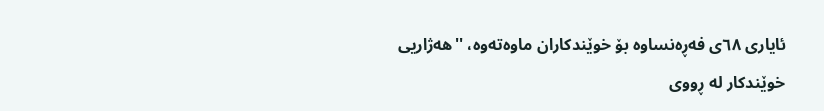ئایاری ٦٨ی فەڕەنساوە بۆ خوێندکاران ماوەتەوە، ''هەژاریی
خوێندکار لە ڕووی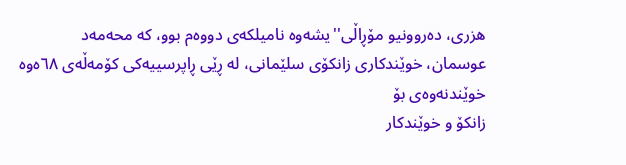هزری، دەروونیو مۆڕاڵی''یشەوە نامیلکەی دووەم بوو، کە محەمەد
عوسمان، خوێندکاری زانکۆی سلێمانی، لە ڕێی ڕاپرسییەکی کۆمەڵەی ٦٨ەوە خوێندنەوەی بۆ
زانکۆ و خوێندکار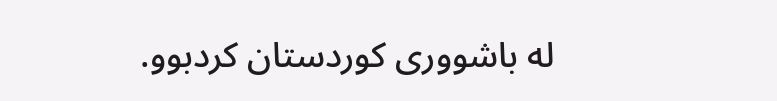لە باشووری کوردستان کردبوو.